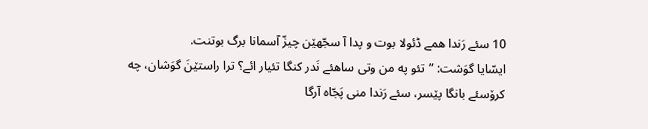10 سئے رَندا همے ڈئولا بوت و پدا آ سجّهێن چیزّ آسمانا برگ بوتنت.
ایسّایا گوَشت: ”تئو په من وتی ساهئے نَدر کنگا تئیار ائے؟ ترا راستێنَ گوَشان، چه کرۆسئے بانگا پێسر، سئے رَندا منی پَجّاه آرگا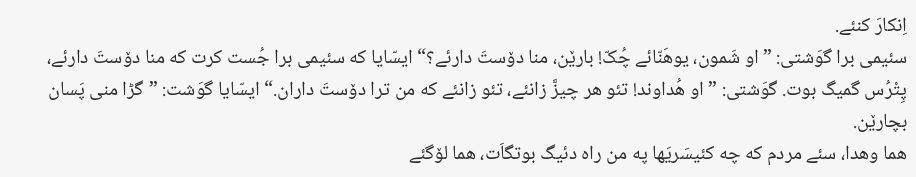اِنکارَ کنئے.
سئیمی برا گوَشتی: ”او شَمون، یوهَنّائے چُکّ! بارێن، منا دۆستَ دارئے؟“ ایسّایا که سئیمی برا جُست کرت که منا دۆستَ دارئے، پِتْرُس گمیگ بوت. گوَشتی: ”او هُداوند! تئو هر چیزَّ زانئے، تئو زانئے که من ترا دۆستَ داران.“ ایسّایا گوَشت: ”گڑا منی پَسان بچارێن.
هما وهدا، سئے مردم که چه کئیسَریَها په من راه دئیگ بوتگاَت، هما لۆگئے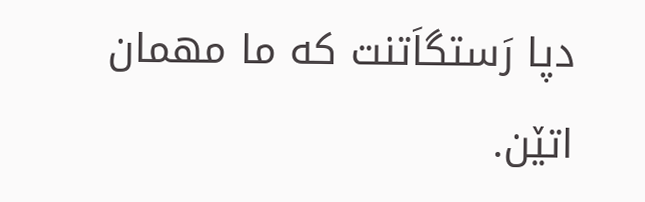دپا رَستگاَتنت که ما مهمان اتێن.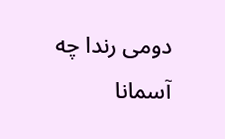دومی رندا چه آسمانا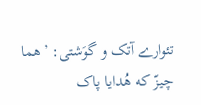تئوارے آتک و گوَشتی: ’هما چیزّ که هُدایا پاک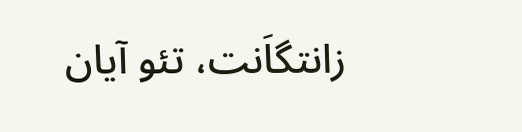زانتگاَنت، تئو آیان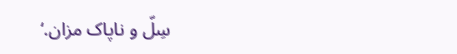سِلّ و ناپاک مزان.‘